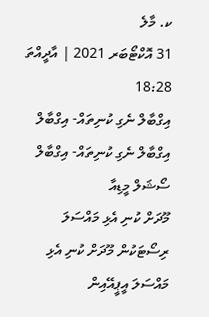ކ. މާލެ
31 އޮކްޓޯބަރ 2021 | އާދީއްތަ 18:28
އިގްބާލް ނެގި ކުނިތައް- އިގްބާލް
އިގްބާލް ނެގި ކުނިތައް- އިގްބާލް
ސޯޝަލް މީޑިއާ
މޫދަށް ކުނި އެޅި މައްސަލަ
ރިސޯޓަކުން މޫދަށް ކުނި އެޅި މައްސަލަ އީޕީއޭއިން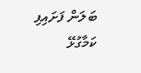ބަލަން ފަށައިފި
ކަމާގުޅޭ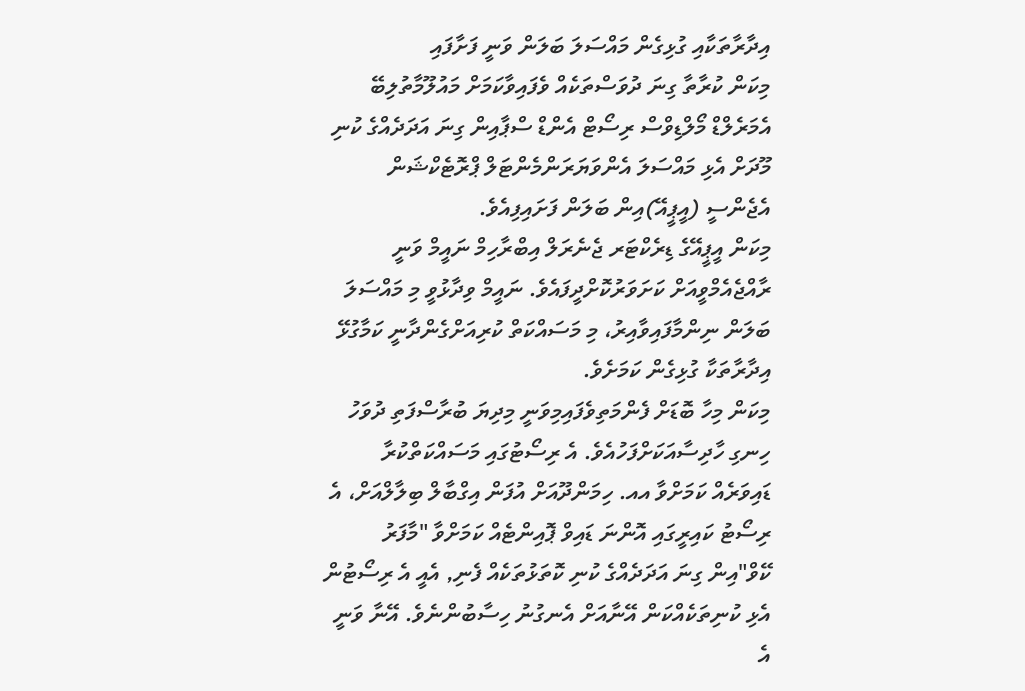އިދާރާތަކާއި ގުޅިގެން މައްސަލަ ބަލަން ވަނީ ފަށާފައި
މިކަން ކުރާތާ ގިނަ ދުވަސްތަކެއް ވެފައިވާކަމަށް މައުލޫމާތުލިބޭ
އެމަރެލްޑް މޯލްޑިވްސް ރިސޯޓް އެންޑް ސްޕާއިން ގިނަ އަދަދެއްގެ ކުނި މޫދަށް އެޅި މައްސަލަ އެންވަޔަރަންމެންޓަލް ޕްރޮޓެކްޝަން އެޖެންސީ (އީޕީއޭ)އިން ބަލަން ފަށައިފިއެވެ.
މިކަން އީޕީއޭގެ ޑިރެކްޓަރ ޖެނެރަލް އިބްރާހިމް ނައީމް ވަނީ ރާއްޖެއެމްވީއަށް ކަށަވަރުކޮށްދީފައެވެ. ނައީމް ވިދާޅުވީ މި މައްސަލަ ބަލަން ނިންމާފައިވާއިރު، މި މަސައްކަތް ކުރިއަށްގެންދާނީ ކަމާގުޅޭ އިދާރާތަކާ ގުޅިގެން ކަމަށެވެ.
މިކަން މިހާ ބޮޑަށް ފެންމަތިވެފައިމިވަނީ މިދިޔަ ބުރާސްފަތި ދުވަހު ހިނގި ހާދިސާއަކަށްފަހުއެވެ. އެ ރިސޯޓުގައި މަސައްކަތްކުރާ ޑައިވަރެއް ކަމަށްވާ އއ. ހިމަންދޫއަށް އުފަން އިގްބާލް ބިލާލްއަށް، އެ ރިސޯޓު ކައިރީގައި އޮންނަ ޑައިވް ޕޮއިންޓެއް ކަމަށްވާ "މާފަރު ކޭވް"އިން ގިނަ އަދަދެއްގެ ކުނި ކޮތަޅުތަކެއް ފެނި, އެއީ އެ ރިސޯޓުން އެޅި ކުނިތަކެއްކަން އޭނާއަށް އެނގުނު ހިސާބުންނެވެ. އޭނާ ވަނީ އެ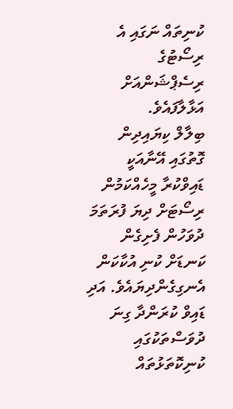ކުނިތައް ނަގައި އެ ރިސޯޓުގެ ރިސެޕްޝަންއަށް އަޅާލާފައެވެ.
ބިލާލް ކިޔައިދިން ގޮތުގައި އޭނާއަކީ ޑައިވްކުރާ މީހެއްކަމުން ރިސޯޓަށް ދިޔަ ފުރަތަމަ ދުވަހުން ފެށިގެން ކަނޑަށް ކުނި އުކާކަން އެނގިގެންދިޔައެވެ. އަދި ޑައިވް ކުރަންދާ ގިނަ ދުވަސްތަކުގައި ކުނިކޮތަޅުތައް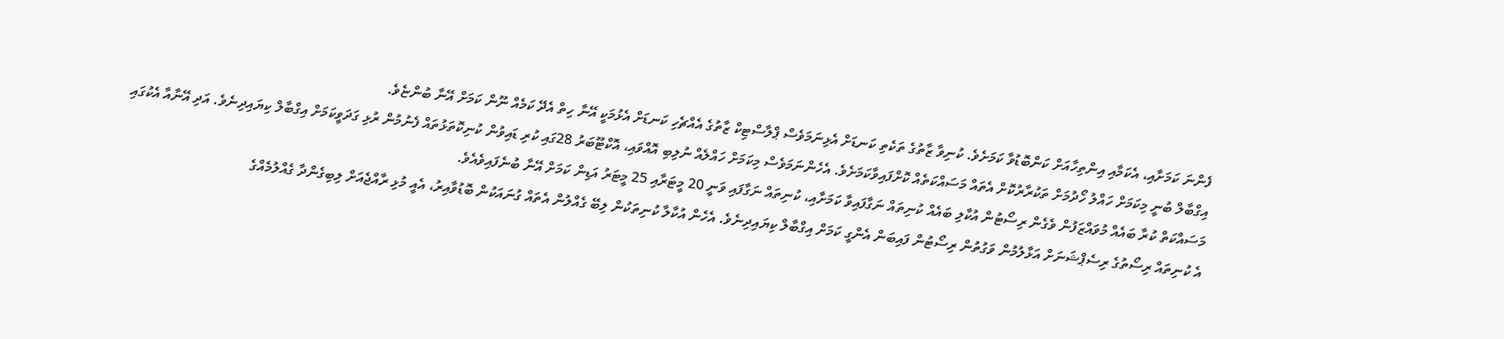ފެންނަ ކަމަށާއި، އެކަމާއި އިންތިހާއަށް ކަންބޮޑުވާ ކަމަށެވެ. ކުނިވާ ޒާތުގެ ތަކެތި ކަނޑަށް އެޅިނަމަވެސް ޕްލާސްޓިކް ޒާތުގެ އެއްޗެހި ކަނޑަށް އެޅުމަކީ އޭނާ ހިތް އެދޭ ކަމެއް ނޫން ކަމަށް އޭނާ ބުންޏެވެ.
އިގްބާލް ބުނީ މިކަމަށް ހައްލު ހޯދުމަށް ތަކުރާރުކޮށް އެތައް މަސައްކަތެއް ކޮށްފައިވާކަމަށެވެ. އެހެންނަމަވެސް މިކަމަށް ހައްލެއް ނުލިބި އޮއްވައި، އޮކްޓޫބަރު 28ގައި ކުރި ޑައިވުން ކުނިކޮތަޅުތައް ފެނުމުން ރުޅި ގަދަވީކަމަށް އިގްބާލް ކިޔައިދިނެވެ. އަދި އޭނާއާ އެކުގައި މަސައްކަތް ކުރާ ބައެއް މުވައްޒަފުން ވެގެން ރިސޯޓުން އުކާލި ބައެއް ކުނިތައް ނަގާފައިވާ ކަމަށާއި، ކުނިތައް ނަގާފައި ވަނީ 20 މީޓަރާއި 25 މީޓަރު އަޑިން ކަމަށް އޭނާ ބުނެފައިވެއެވެ.
އެ ކުނިތައް ރިސޯތުގެ ރިސެޕްޝަނަށް އަޅާލުމުން ވަގުތުން ރިސޯޓުން ފައިބަން އެންގީ ކަމަށް އިގްބާލް ކިޔައިދިނެވެ. އެހެން އުކާލާ ކުނިތަކުން ލިބޭ ގެއްލުން އެތައް ގުނައަކުން ބޮޑުވާއިރު، އެއީ މުޅި ރާއްޖެއަށް ލިބިގެންދާ ގެއްލުމެއްގެ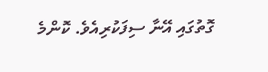ގޮތުގައި އޭނާ ސިފަކުރިއެވެ. ކޮންމެ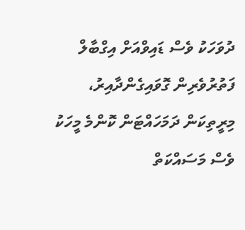ދުވަހަކު ވެސް ޑައިވްއަށް އިގްބާލް ފަތުރުވެރިން ގޮވައިގެންދާއިރު، މިރީތިކަން ދަމަހައްޓަން ކޮންމެ މީހަކު ވެސް މަސައްކަތް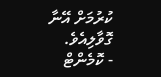ކުރުމަށް އޭނާ ގޮވާލިއެވެ.
- ކޮމެންޓް